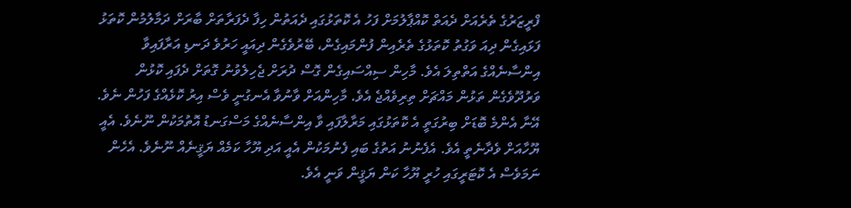ފްރީޒަރުގެ ތެރެއަށް ދެއަތް ކޮއްޕާލުމަށް ފަހު އެ ކޮތަޅުގައި ދެއަތުން ހިފާ ދެފަރާތަށް ބާރަށް ދަމާލުމުން ކޮތަޅު ފަޅައިގެން ދިއަ ވަގުތު ކޮތަޅުގެ ތެރެއިން ފުންމައިގެން، ބޭރުވެގެން ދިއައީ ހަރުވެ ދަނޑި އަރާފައިވާ އިންސާނެއްގެ އަތްތިލަ އެވެ. މާހިން ސިއްސައިގެން ގޮސް ދުރަށް ޖެހިލެވުނު ގޮތަށް ދެފައި ކޮޅުން ވަރުދޫވެގެން ތަޅުން މައްޗަށް ތިރިވެއްޖެ އެވެ. މާހިންއަށް ވާނުވާ އެނގުނީ ވެސް އިރު ކޮޅެއްގެ ފަހުން ނެވެ. އޭނާ އެންމެ ބޮޑަށް ބިރުގަތީ އެ ކޮތަޅުގައި މަރާލާފައި ވާ އިންސާނެއްގެ މަސްގަނޑު އޮތުމަކުން ނޫނެވެ. އެއީ ޔޫހާއަށް ވެދާނެތީ އެވެ. އެފެނުނު އަތުގެ ބައި ފެނުމަކުން އެއީ އަދި ޔޫހާ ކަމެއް ޔަޤީނެއް ނޫނެވެ. އެހެން ނަމަވެސް އެ ކޮޓަރީގައި ހުރީ ޔޫހާ ކަން ޔަޤީން ވަނީ އެވެ.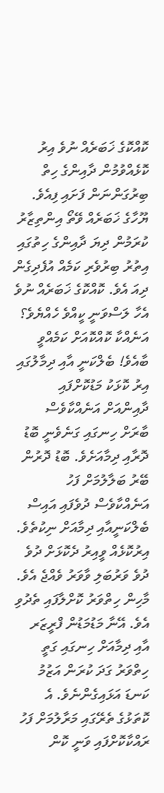ކޮއްކޮގެ ޚަބަރެއް ނުވެ އިރު ކޮޅެއްވުމުން ދާއިންގެ ހިތް ބިރުގަންނަން ފަށައި ފިއެވެ. ޔޫހާގެ ޚަބަރެއް ވޭތޯ އިންތިޒާރު ކުރަމުން ދިޔަ ދާއިންގެ ހިތުގައި އިތުރު ބިރުވެރި ކަމެއް އުފެދިގެން ދިއަ އެވެ. ކޮއްކޮގެ ޚަބަރެއް ނުވެ އެހާ ލަސްވަނީ ކީއްވެ ހެއްޔެވެ؟ އަނެއްކާ ކޮއްކޮއަށް ކަމެއްވީ ބާއެވެ! ބެލްކަނީ އާއި ދިމާލުގައި އިރު ކޮޅަކު މަޑުކޮށްފައި ދާއިންއަށް އަނެއްކާވެސް ބާރަށް ހިނގައި ގަނެވެނީ ބޮޑު ދޮރާއި ދިމާއަށެވެ. ބޮޑު ދޮރުން ބޭރު ބަލާލުމަށް ފަހު އަނެއްކާވެސް ދުވެފައި އައިސް ބެލްކަނީއާއި ދިމާއަށް ނިކުތެވެ. އިރުކޮޅެއް ވީއިރު ދެކޮޅަށް ދުވެ ދުވެ ވަރުބަލި ވާވަރު ވެއްޖެ އެވެ.
މާހިން ހިތްވަރު ކޮށްލާފައި ތެދުވި އެވެ. އޭނާ މަޑުމަޑުން ފްރީޒަރ އާއި ދިމާއަށް ހިނގައި ގަތީ ހިތްވަރު ގަދަ ކުރަން އަޒުމު ކަނޑަ އަޅައިގެންނެވެ. އެ ކޮތަޅުގެ ތެރޭގައި މަރާލުމަށް ފަހު ރައްކާކޮށްފައި ވަނީ ކޮން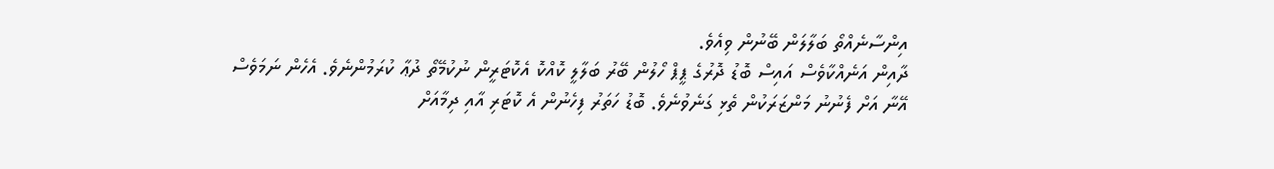އިންސާނެއްތޯ ބަލާލަން ބޭނުން ވިއެވެ.
ދާއިން އަނެއްކާވެސް އައިސް ބޮޑު ދޮރުގެ ޕީޕް ހޯލުން ބޭރު ބަލާލީ ކޮއްކޮ އެކޮޓަރީން ނުކުމޭތޯ ދުޢާ ކުރަމުންނެވެ. އެހެން ނަމަވެސް އޭނާ އަށް ފެނުނު މަންޒަރަކުން ތެޅި ގަނެވުނެވެ. ބޮޑު ހަތަރު ފިހެނުން އެ ކޮޓަރި އާއި ދިމާއަށް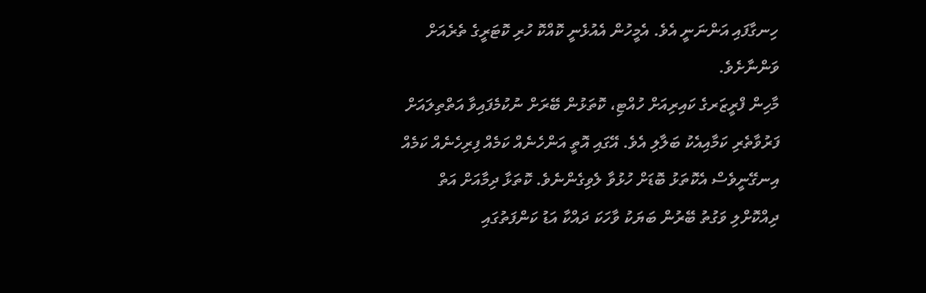ހިނގާފައި އަންނަނީ އެވެ. އެމީހުން އެއުޅެނީ ކޮއްކޮ ހުރި ކޮޓަރީގެ ތެރެއަށް ވަންނާށެވެ.
މާހިން ފްރީޒަރގެ ކައިރިއަށް ހުއްޓި، ކޮތަޅުން ބޭރަށް ނުކުމެފައިވާ އަތްތިލައަށް ފަރުވާތެރި ކަމާއިއެކު ބަލާލި އެވެ. އޭގައި އޮތީ އަންހެނެއް ކަމެއް ފިރިހެނެއް ކަމެއް އިނގޭނީވެސް އެކޮތަޅު ބޮޑަށް ހުޅުވާ ލެވިގެންނެވެ. ކޮތަޅާ ދިމާއަށް އަތް ދިއްކޮށްލި ވަގުތު ބޭރުން ބަޔަކު ވާހަކަ ދައްކާ އަޑު ކަންފަތުގައި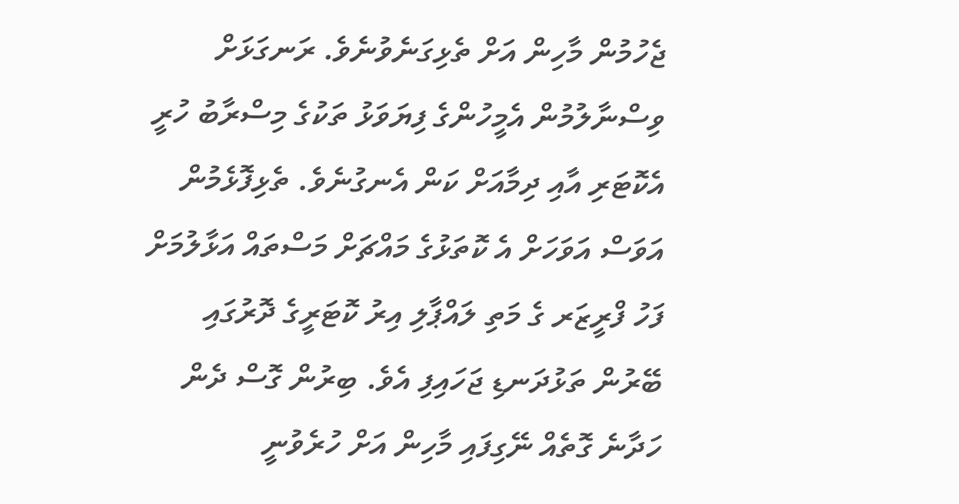ޖެހުމުން މާހިން އަށް ތެޅިގަނެވުނެވެ. ރަނގަޅަށް ވިސްނާލުމުން އެމީހުންގެ ފިޔަވަޅު ތަކުގެ މިސްރާބު ހުރީ އެކޮޓަރި އާއި ދިމާއަށް ކަން އެނގުނެވެ. ތެޅިފޮޅެމުން އަވަސް އަވަހަށް އެ ކޮތަޅުގެ މައްޗަށް މަސްތައް އަޅާލުމަށް ފަހު ފްރީޒަރ ގެ މަތި ލައްޕާލި އިރު ކޮޓަރީގެ ދޮރުގައި ބޭރުން ތަޅުދަނޑި ޖަހައިފި އެވެ. ބިރުން ގޮސް ދެން ހަދާނެ ގޮތެއް ނޭގިފައި މާހިން އަށް ހުރެވުނީ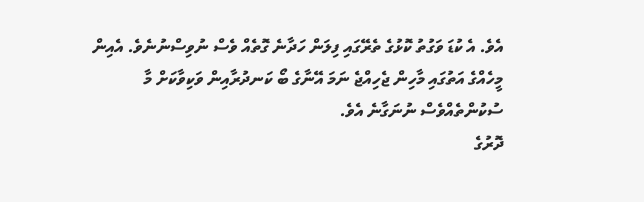އެވެ. އެ ކުޑަ ވަގުތު ކޮޅުގެ ތެރޭގައި ފިލަން ހަދާނެ ގޮތެއް ވެސް ނުވިސްނުނެވެ. އެއިން މީހެއްގެ އަތުގައި މާހިން ޖެހިއްޖެ ނަމަ އޭނާގެ ބޯ ކަނދުރާއިން ވަކިވާކަށް މާ ސުކުންތެއްވެސް ނުނަގާނެ އެވެ.
ދޮރުގެ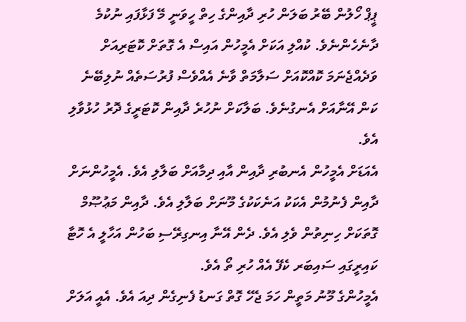ޕީޕް ހޯލުން ބޭރު ބަލަން ހުރި ދާއިންގެ ހިތް ހީވަނީ މޭ ފަޅާފައި ނުކުމެ ދާނެހެންނެވެ. ކުއްލި އަކަށް އެމީހުން އައިސް އެ ގޮތަށް ކޮޓަރިއަށް ވަދެއްޖެނަމަ ކޮއްކޮއަށް ސަލާމަތް ވާނެ އެއްވެސް ފުރުސަތެއް ނުލިބޭނެ ކަން އޭނާއަށް އެނގުނެވެ. ބަލާކަށް ނުހުރެ ދާއިން ކޮޓަރީގެ ދޮރު ހުޅުވާލި އެވެ.
އެއަޑަށް އެމީހުން އެނބުރި ދާއިން އާއި ދިމާއަށް ބަލާލި އެވެ. އެމީހުންނަށް ދާއިން ފެނުމުން އެކަކު އަނެކަކުގެ މޫނަށް ބަލާލި އެވެ. ދާއިން މަޢުޞޫމް ގޮތަކަށް ހިނިތުން ވެލި އެވެ. ދެން އޭނާ އިނގިރޭސި ބަހުން އަހާލީ އެ ހޮޓާ ކައިރީގައި ސައިބަރ ކެފޭ އެއް ހުރި ތޯ އެވެ.
އެމީހުންގެ މޫނު މަތީން ހަމަ ޖެހޭ ގޮތް ގަނޑު ފެނިގެން ދިއަ އެވެ. އެއީ އަލަށް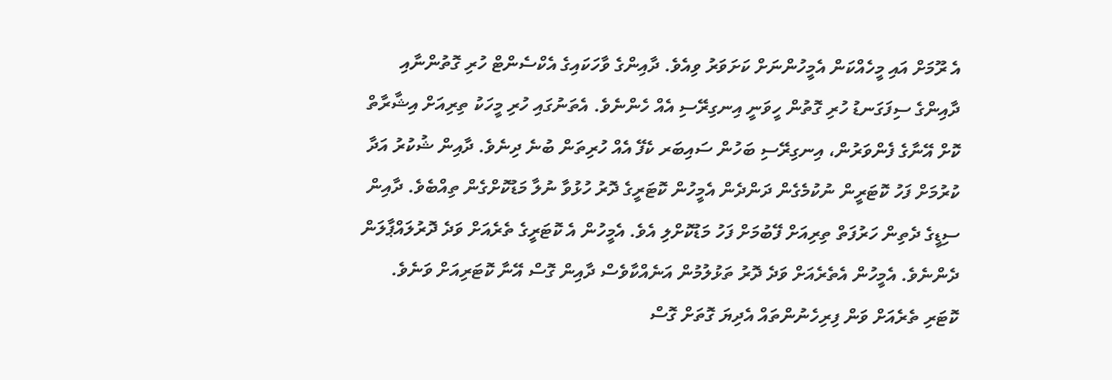އެ ރޫމަށް އައި މީހެއްކަން އެމީހުންނަށް ކަށަވަރު ވިއެވެ. ދާއިންގެ ވާހަކައިގެ އެކްސެންޓް ހުރި ގޮތުންނާއި ދާއިންގެ ސިފަގަނޑު ހުރި ގޮތުން ހީވަނީ އިނގިރޭސި އެއް ހެންނެވެ. އެތަނުގައި ހުރި މީހަކު ތިރިއަށް އިޝާރާތް ކޮށް އޭނާގެ ފެންވަރުން، އިނގިރޭސި ބަހުން ސައިބަރ ކެފޭ އެއް ހުރިތަން ބުނެ ދިނެވެ. ދާއިން ޝުކުރު އަދާ ކުރުމަށް ފަހު ކޮޓަރީން ނުކުމެގެން ދަންދެން އެމީހުން ކޮޓަރީގެ ދޮރު ހުޅުވާ ނުލާ މަޑުކޮށްގެން ތިއްބެވެ. ދާއިން ސިޑީގެ ދެތިން ހަރުފަތް ތިރިއަށް ފޭބުމަށް ފަހު މަޑުކޮށްލި އެވެ. އެމީހުން އެ ކޮޓަރީގެ ތެރެއަށް ވަދެ ދޮރުލައްޕާލަން ދެންނެވެ. އެމީހުން އެތެރެއަށް ވަދެ ދޮރު ތަޅުލުމުން އަނެއްކާވެސް ދާއިން ގޮސް އޭނާ ކޮޓަރިއަށް ވަނެވެ.
ކޮޓަރި ތެރެއަށް ވަން ފިރިހެނުންތައް އެދިޔަ ގޮތަށް ގޮސް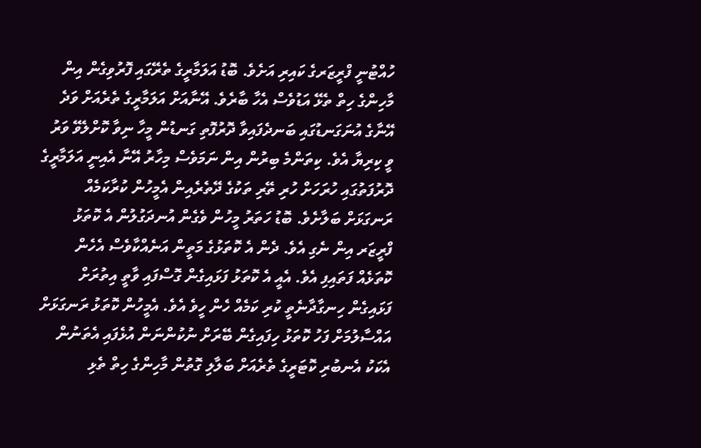ހުއްޓުނީ ފްރީޒަރގެ ކައިރި އަށެވެ. ބޮޑު އަލަމާރީގެ ތެރޭގައި ފޮރުވިގެން އިން މާހިންގެ ހިތް ތެޅޭ އަޑުވެސް އެހާ ބާރެވެ. އޭނާއަށް އަލަމާރީގެ ތެރެއަށް ވަދެ އޭނާގެ އުނަގަނޑުގައި ބަނދެފައިވާ ދޮރުފޮތި ގަނޑުން މީހާ ނިވާ ކޮށްލެވޭ ވަރު ވީ ކިރިޔާ އެވެ. ކިތަންމެ ބިރުން އިން ނަމަވެސް މިހާރު އޭނާ އެއިނީ އަލަމާރީގެ ދޮރުފަތުގައި ހުރަހަށް ހުރި ތޭރި ތަކުގެ ދޭތެރެއިން އެމީހުން ކުރާކަމެއް ރަނގަޅަށް ބަލާށެވެ. ބޮޑު ހަތަރު މީހުން ވެގެން އުނދަގުލުން އެ ކޮތަޅު ފްރީޒަރ އިން ނެގި އެވެ. ދެން އެ ކޮތަޅުގެ މަތީން އަނެއްކާވެސް އެހެން ކޮތަޅެއް ފަތައިފި އެވެ. އެއީ އެ ކޮތަޅު ފަޅައިގެން ގޮސްފައި ވާތީ އިތުރަށް ފަޅައިގެން ހިނގާދާނެތީ ކުރި ކަމެއް ހެން ހީވެ އެވެ. އެމީހުން ކޮތަޅު ރަނގަޅަށް އައްސާލުމަށް ފަހު ކޮތަޅު ހިފައިގެން ބޭރަށް ނުކުންނަން އުޅެފައި އެތަނުން އެކަކު އެނބުރި ކޮޓަރީގެ ތެރެއަށް ބަލާލި ގޮތުން މާހިންގެ ހިތް ތެޅި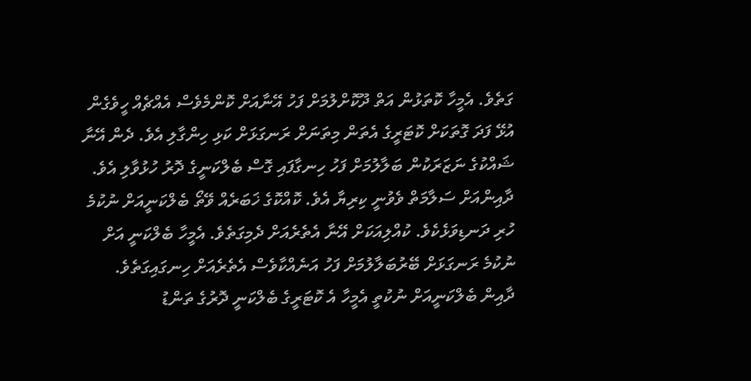ގަތެވެ. އެމީހާ ކޮތަޅުން އަތް ދޫކޮށްލުމަށް ފަހު އޭނާއަށް ކޮންމެވެސް އެއްޗެއް ހީވެގެން އުޅޭ ފަދަ ގޮތަކަށް ކޮޓަރީގެ އެތަން މިތަނަށް ރަނގަޅަށް ކަޅި ހިންގާލި އެވެ. ދެން އޭނާ ޝައްކުގެ ނަޒަރަކުން ބަލާލުމަށް ފަހު ހިނގާފައި ގޮސް ބެލްކަނީގެ ދޮރު ހުޅުވާލި އެވެ.
ދާއިންއަށް ސަލާމަތް ވެވުނީ ކިރިޔާ އެވެ. ކޮއްކޮގެ ޚަބަރެއް ވޭތޯ ބެލްކަނީއަށް ނުކުމެ ހުރި ދަނޑިވަޅެކެވެ. ކުއްލިއަކަށް އޭނާ އެތެރެއަށް ދެމިގަތެވެ. އެމީހާ ބެލްކަނީ އަށް ނުކުމެ ރަނގަޅަށް ބޭރުބަލާލުމަށް ފަހު އަނެއްކާވެސް އެތެރެއަށް ހިނގައިގަތެވެ. ދާއިން ބެލްކަނީއަށް ނުކުތީ އެމީހާ އެ ކޮޓަރީގެ ބެލްކަނީ ދޮރުގެ ތަންޑު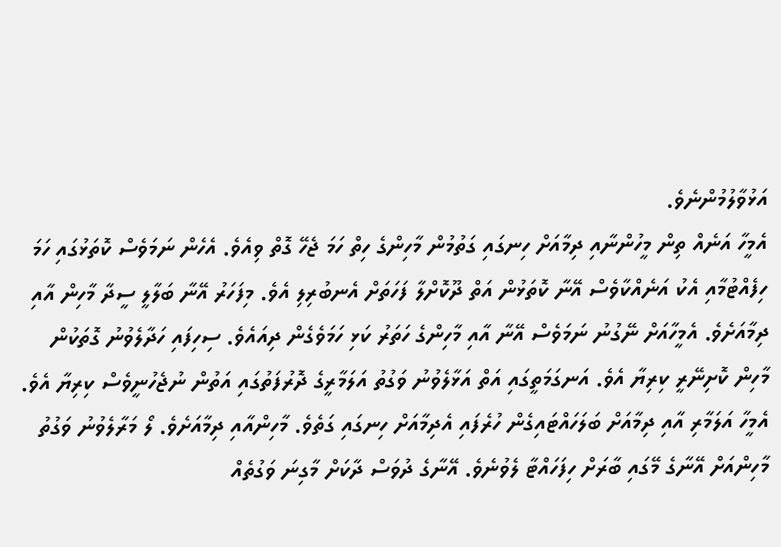އަޅުވާލުމުންނެވެ.
އެމީހާ އަނެއް ތިން މީހުންނާއި ދިމާއަށް ހިނގައި ގަތުމުން މާހިންގެ ހިތް ހަމަ ޖެހޭ ގޮތް ވިއެވެ. އެހެން ނަމަވެސް ކޮތަޅުގައި ހަމަ ހިފެއްޓުމާއި އެކު އަނެއްކާވެސް އޭނާ ކޮތަޅުން އަތް ދޫކޮށްލާ ފަހަތަށް އެނބުރިލި އެވެ. މިފަހަރު އޭނާ ބަލާލީ ސީދާ މާހިން އާއި ދިމާއަށެވެ. އެމީހާއަށް ނޭގުނު ނަމަވެސް އޭނާ އާއި މާހިންގެ ހަތަރު ކަޅި ހަމަވެގެން ދިއައެވެ. ސިހިފައި ހަދާލެވުނު ގޮތަކުން މާހިން ކޮށިނޭރީ ކިރިޔާ އެވެ. އަނގަމަތީގައި އަތް އަޅާލެވުނު ވަގުތު އަލަމާރީގެ ދޮރުފަތުގައި އަތުން ނުޖެހުނީވެސް ކިރިޔާ އެވެ. އެމީހާ އަލަމާރި އާއި ދިމާއަށް ބަލަހައްޓައިގެން ހުރެފައި އެދިމާއަށް ހިނގައި ގަތެވެ. މާހިންއާއި ދިމާއަށެވެ. ލޯ މަރާލެވުނު ވަގުތު މާހިންއަށް އޭނާގެ މޭގައި ބާރަށް ހިފަހައްޓާ ލެވުނެވެ. އޭނާގެ ދުވަސް ދާކަށް މާގިނަ ވަގުތެއް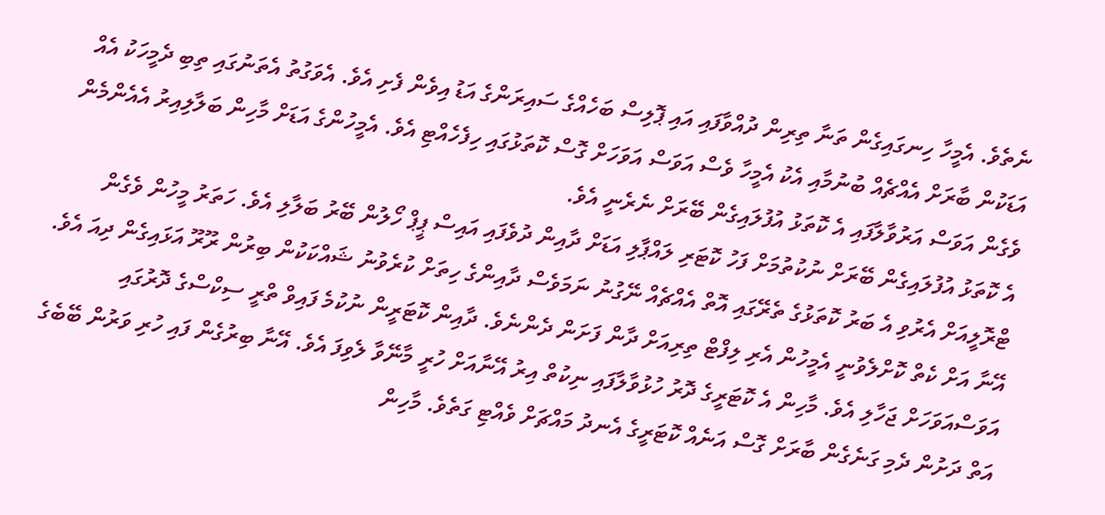ނެތެވެ. އެމީހާ ހިނގައިގެން ތަނާ ތިރިން ދުއްވާފައި އައި ޕޮލިސް ބަހެއްގެ ސައިރަންގެ އަޑު އިވެން ފެށި އެވެ. އެވަގުތު އެތަނުގައި ތިބި ދެމީހަކު އެއް އަޑަކުން ބާރަށް އެއްޗެއް ބުނުމާއި އެކު އެމީހާ ވެސް އަވަސް އަވަހަށް ގޮސް ކޮތަޅުގައި ހިފެހެއްޓި އެވެ. އެމީހުންގެ އަޑަށް މާހިން ބަލާލިއިރު އެއެންމެން ވެގެން އަވަސް އަރުވާލާފައި އެ ކޮތަޅު އުފުލައިގެން ބޭރަށް ނެރެނީ އެވެ.
އެ ކޮތަޅު އުފުލައިގެން ބޭރަށް ނުކުތުމަށް ފަހު ކޮޓަރި ލައްޕާލި އަޑަށް ދާއިން ދުވެފައި އައިސް ޕީޕް ހޯލުން ބޭރު ބަލާލި އެވެ. ހަތަރު މީހުން ވެގެން ޓްރޮލީއަށް އެރުވި އެ ބަރު ކޮތަޅުގެ ތެރޭގައި އޮތް އެއްޗެއް ނޭގުނު ނަމަވެސް ދާއިންގެ ހިތަށް ކުރެވުނު ޝައްކަކުން ބިރުން ރޫރޫ އަޅައިގެން ދިއަ އެވެ. އޭނާ އަށް ކެތް ކޮށްލެވުނީ އެމީހުން އެރި ލިފްޓް ތިރިއަށް ދާން ފަށަން ދެންނެވެ. ދާއިން ކޮޓަރީން ނުކުމެ ފައިވް ތްރީ ސިކްސްގެ ދޮރުގައި އަވަސްއަވަހަށް ޖަހާލި އެވެ. މާހިން އެ ކޮޓަރީގެ ދޮރު ހުޅުވާލާފައި ނިކުތް އިރު އޭނާއަށް ހުރީ މާނޭވާ ލެވިފަ އެވެ. އޭނާ ބިރުގެން ފައި ހުރި ވަރުން ބޭބެގެ އަތް ދަށުން ދެމި ގަނެގެން ބާރަށް ގޮސް އަނެއް ކޮޓަރީގެ އެނދު މައްޗަށް ވެއްޓި ގަތެވެ. މާހިން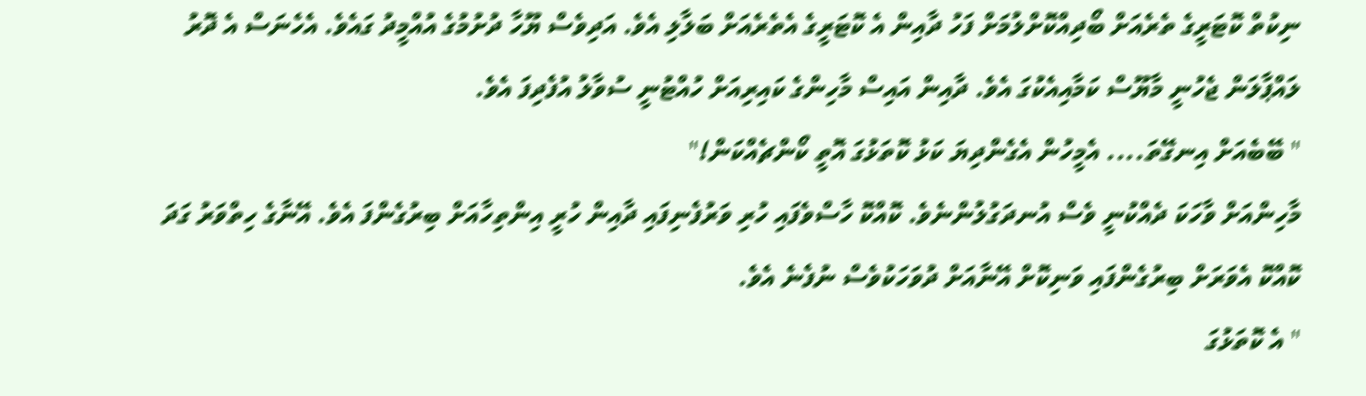ނިކުތް ކޮޓަރީގެ ތެރެއަށް ބޯދިއްކޮށްލުމަށް ފަހު ދާއިން އެ ކޮޓަރީގެ އެތެރެއަށް ބަލާލި އެވެ. އަދިވެސް ޔޫހާ ދުށުމުގެ އުއްމީދު ގައެވެ. އެހެނަސް އެ ދޮރު ލައްޕާލަން ޖެހުނީ މާޔޫސް ކަމާއިއެކުގަ އެވެ. ދާއިން އައިސް މާހިންގެ ކައިރިއަށް ހުއްޓުނީ ސުވާލު އުފެދިފަ އެވެ.
" ބޭބެއަށް އިނގޭތަ.... އެމީހުން އެގެންދިޔަ ކަޅު ކޮތަޅުގަ އޮތީ ކޯންޗެއްކަން!"
މާހިންއަށް ވާހަކަ ދެއްކުނީ ވެސް އުނދަގުލުންނެވެ. ކޮއްކޮ ހާސްވެފައި ހުރި ވަރުފެނިފައި ދާއިން ހުރީ އިންތިހާއަށް ބިރުގެންފަ އެވެ. އޭނާގެ ހިތްވަރު ގަދަ ކޮއްކޮ އެވަރަށް ބިރުގެންފައި ވަނިކޮށް އޭނާއަށް ދުވަހަކުވެސް ނުފެނެ އެވެ.
" އެ ކޮތަޅުގަ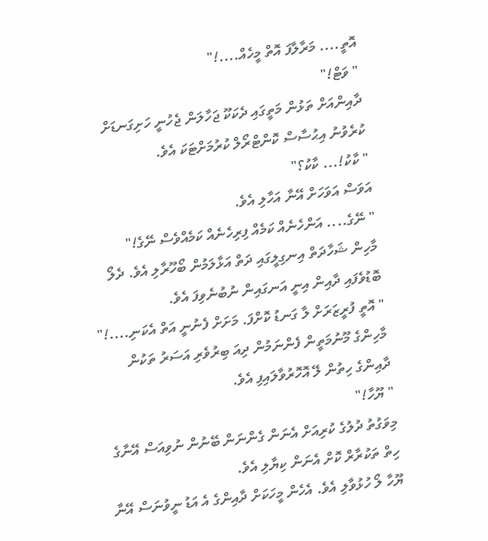އޮތީ.... މަރާލާފަ އޮތް މީހެއް....!"
" ވަޓް!"
ދާއިންއަށް ތަޅުން މަތީގައި ދެކަކޫ ޖަހާލަން ޖެހުނީ ހަށިގަނޑަށް ކުރެވުނު އިޙުސާސް ކޮންޓްރޯލް ކުރުމަށްޓަކަ އެވެ.
" ކާކު!... ކާކު؟"
އަވަސް އަވަހަށް އޭނާ އަހާލި އެވެ.
" ނޭގެ.... އަންހެނެއް ކަމެއް ފިރިހެނެއް ކަމެއްވެސް ނޭގެ!"
މާހިން ޝަހާދަތް އިނގިލީގައި ދަތް އަޅާލަމުން ބޯހޫރާލި އެވެ. ދެލޯ ބޮޑުވެފައި ދާއިން އިނީ އަނގައިން ނުބުނެވިފަ އެވެ.
" އޮތީ ފުރީޒަރަށް ލާ ގަނޑު ކޮށްފަ. މަށަށް ފެނުނީ އަތް އެކަނި....!"
މާހިންގެ މޫނުމަތީން ފެންނަމުން ދިއަ ބިރުވެރި އަސަރު ތަކުން ދާއިންގެ ހިތުން ލޭ އޮހޮރުވާލައިފި އެވެ.
" ޔޫހާ!"
މިވަގުތު ދުލުގެ ކުރިއަށް އެނަން ގެންނަން ބޭނުން ނުވިއަސް އޭނާގެ ހިތް ތަކުރާރް ކޮށް އެނަން ކިޔާލި އެވެ.
ޔޫހާ ލޯ ހުޅުވާލި އެވެ. އެހެން މީހަކަށް ދާއިންގެ އެ އަޑު ނީވުނަސް އޭނާ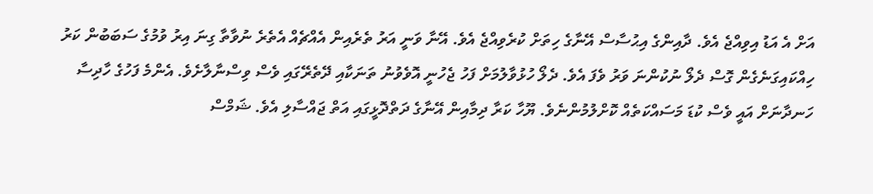އަށް އެ އަޑު އިވިއްޖެ އެވެ. ދާއިންގެ އިޙުސާސް އޭނާގެ ހިތަށް ކުރެވިއްޖެ އެވެ. އޭނާ ވަނީ އަރު ތެރެއިން އެއްޗެއް އެތެރެ ނުވާތާ ގިނަ އިރު ވުމުގެ ސަބަބުން ކަރު ހިއްކައިގަނެގެން ގޮސް ދެލޯ ނުކުންނަ ވަރު ވެފަ އެވެ. ދެލޯ ހުޅުވާލުމަށް ފަހު ޖެހުނީ އޮވެވުނު ތަނަކާއި ދޭތެރޭގައި ވެސް ވިސްނާލާށެވެ. އެންމެ ފަހުގެ ހާދިސާ ހަނދާނަށް އައީ ވެސް ކުޑަ މަސައްކަތެއް ކޮށްލުމުންނެވެ. ޔޫހާ ކަރާ ދިމާއިން އޭނާގެ ދަތްދޮޅީގައި އަތް ޖައްސާލި އެވެ. ޝަމްސް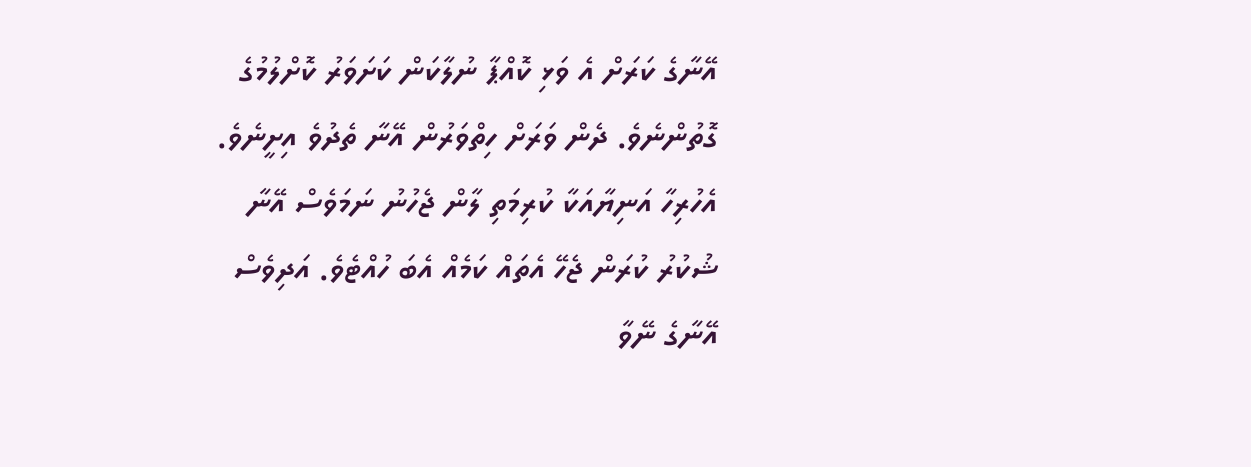އޭނާގެ ކަރަށް އެ ވަޅި ކޮއްޕާ ނުލާކަން ކަށަވަރު ކޮށްލުމުގެ ގޮތުންނެވެ. ދެން ވަރަށް ހިތްވަރުން އޭނާ ތެދުވެ އިށީނެވެ. އެހުރިހާ އަނިޔާއަކާ ކުރިމަތި ލާން ޖެހުނު ނަމަވެސް އޭނާ ޝުކުރު ކުރަން ޖެހޭ އެތައް ކަމެއް އެބަ ހުއްޓެވެ. އަދިވެސް އޭނާގެ ނޭވާ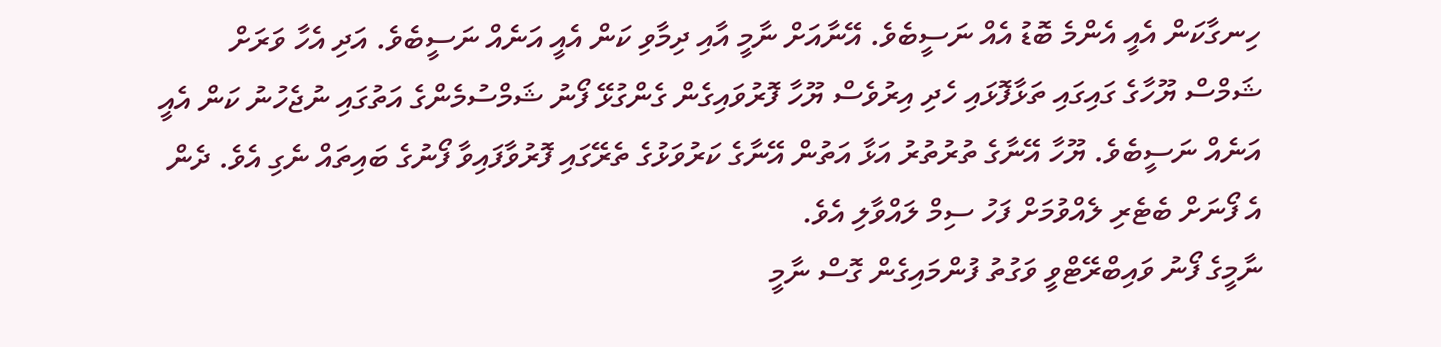ހިނގާކަން އެއީ އެންމެ ބޮޑު އެއް ނަސީބެވެ. އޭނާއަށް ނާމީ އާއި ދިމާވި ކަން އެއީ އަނެއް ނަސީބެވެ. އަދި އެހާ ވަރަށް ޝަމްސް ޔޫހާގެ ގައިގައި ތަޅާފޮޅައި ހެދި އިރުވެސް ޔޫހާ ފޮރުވައިގެން ގެންގުޅޭ ފޯނު ޝަމްސުމެންގެ އަތުގައި ނުޖެހުނު ކަން އެއީ އަނެއް ނަސީބެވެ. ޔޫހާ އޭނާގެ ތުރުތުރު އަޅާ އަތުން އޭނާގެ ކަރުވަޅުގެ ތެރޭގައި ފޮރުވާފައިވާ ފޯނުގެ ބައިތައް ނެގި އެވެ. ދެން އެ ފޯނަށް ބެޓެރި ލެއްވުމަށް ފަހު ސިމް ލައްވާލި އެވެ.
ނާމީގެ ފޯނު ވައިބްރޭޓްވީ ވަގުތު ފުންމައިގެން ގޮސް ނާމީ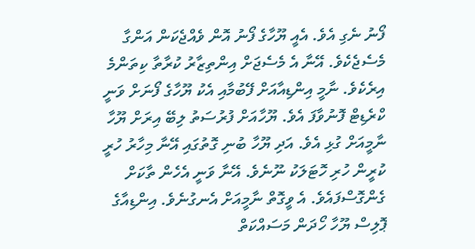ފޯނު ނެގި އެވެ. އެއީ ޔޫހާގެ ފޯނު އޮން ވެއްޖެކަން އަންގާ މެސެޖެކެވެ. އޭނާ އެ މެސެޖަށް އިންތިޒާރު ކުރާތާ ކިތަންމެ އިރެކެވެ. ނާމީ އިންޑިއާއަށް ފޭބުމާއި އެކު ޔޫހާގެ ފޯނަށް ވަނީ ކްރެޑިޓް ފޮނުވާފަ އެވެ. ޔޫހާއަށް ފުރުސަތު ލިބޭ އިރަށް ޔޫހާ ނާމީއަށް ގުޅި އެވެ. އަދި ޔޫހާ ބުނި ގޮތުގައި އޭނާ މިހާރު ހުރީ ކުރީން ހުރި ހޮޓަލަކު ނޫނެވެ. އޭނާ ވަނީ އެހެން ތާކަށް ގެންގޮސްފައެވެ. އެ ވީގޮތް ނާމީއަށް އެނގުނެވެ. އިންޑިއާގެ ޕޮލިސް ޔޫހާ ހޯދަން މަސައްކަތް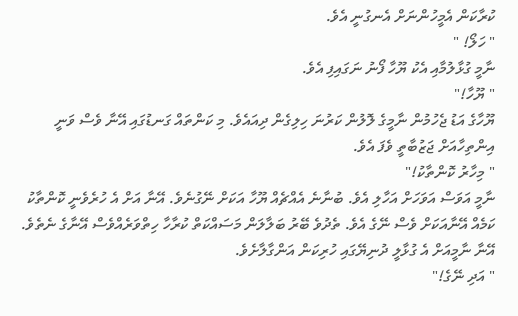ކުރާކަން އެމީހުންނަށް އެނގުނީ އެވެ.
" ހަލޯ! "
ނާމީ ގުޅާލުމާއި އެކު ޔޫހާ ފޯނު ނަގައިފި އެވެ.
" ޔޫހާ!"
ޔޫހާގެ އަޑު ޖެހުމުން ނާމީގެ ލޮލުން ކަރުނަ ހިލިގެން ދިއައެވެ. މި ކަންތައް ގަނޑުގައި އޭނާ ވެސް ވަނީ އިންތިހާއަށް ޖަޒުބާތީ ވެފަ އެވެ.
" މިހާރު ކޮންތާކު!"
ނާމީ އަވަސް އަވަހަށް އަހާލި އެވެ. ބުނާނެ އެއްޗެއް ޔޫހާ އަކަށް ނޭގުނެވެ. އޭނާ އަށް އެ ހުރެވެނީ ކޮންތާކު ކަމެއް އޭނާއަކަށް ވެސް ނޭގެ އެވެ. ތެދުވެ ބޭރު ބަލާލަން މަސައްކަތް ކުރާހާ ހިތްވަރެއްވެސް އޭނާގެ ނެތެވެ. އޭނާ ނާމީއަށް އެ ގުޅާލީ ދުނިޔޭގައި ހުރިކަން އަންގާލާށެވެ.
" އަދި ނޭގެ!"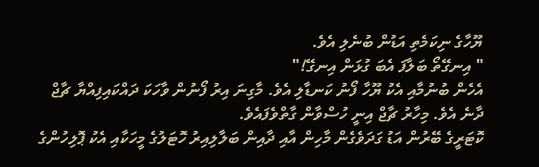ޔޫހާގެ ނިކަމެތި އަޑުން ބުނެލި އެވެ.
" އިނގޭތޯ ބަލާފަ އެބަ ގުޅަން އިނގޭ!"
އެހެން ބުނުމާއި އެކު ޔޫހާ ފޯނު ކަނޑާލި އެވެ. މާގިނަ އިރު ފޯނުން ވާހަކަ ދައްކައިފިއްޔާ ޗާޖް ދާނެ އެވެ. މިހާރު ޗާޖް އިނީ ހުސްވާން ގާތްވެފައެވެ.
ކޮޓަރީގެ ބޭރުން އަޑު ގަދަވެގެން މާހިން އާއި ދާއިން ބަލާލިއިރު ހޮޓަލުގެ މީހަކާއި އެކު ޕޮލިހުންގެ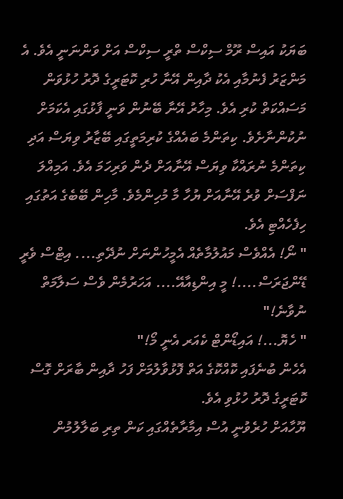ބަޔަކު އައިސް ރޫމް ސިކްސް ތްރީ ސިކްސް އަށް ވަންނަނީ އެވެ. އެ މަންޒަރު ފެނުމާއި އެކު ދާއިން އޭނާ ހުރި ކޮޓަރީގެ ދޮރު ހުޅުވަން މަސައްކަތް ކުރި އެވެ. މިހާރު އޭނާ ބޭނުން ވަނީ ފާޅުގައި އެކަމަށް ނުކުންނާށެވެ. ކިތަންމެ ބައެއްގެ ކުރިމަތީގައި ބޭޒާރު ވިޔަސް އަދި ކިތަންމެ ނުރައްކާ ވިޔަސް އޭނާއަށް ދެން ވަރިހަމަ އެވެ. އަމިއްލަ ނަފްސަށް ވުރެ އޭނާއަށް ޔުހާ މާ މުހިންމެވެ. މާހިން ބޭބެގެ އަތުގައި ހިފެހެއްޓި އެވެ.
" ނޯ! އެއްވެސް މައުލުމާތެއް އެމީހުންނަށް ނުދޭތި.... އިޓްސް ވެރީ ޑޭންޖަރަސް....! މީ އިންޑިއާއޭ.... އަހަރުމެން ވެސް ސަލާމަތް ނުވާނެ!"
" ހެޔޮ...! އައިޑޯންޓް ކެއަރ އެނީ މޯ!"
އެހެން ބުނެފައި ކޮއްކޮގެ އަތް ފޮޅުވާލުމަށް ފަހު ދާއިން ބާރަށް ގޮސް ކޮޓަރީގެ ދޮރު ހުޅުވި އެވެ.
ޔޫހާއަށް ހުރެވުނީ އުސް އިމާރާތެއްގައި ކަން ތިރި ބަލާލުމުން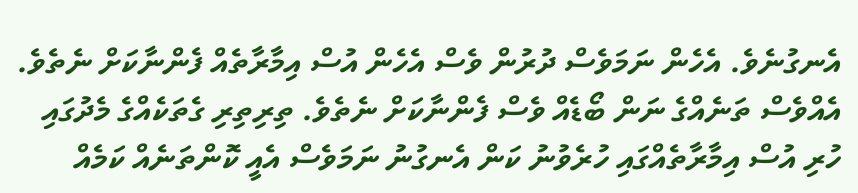އެނގުނެވެ. އެހެން ނަމަވެސް ދުރުން ވެސް އެހެން އުސް އިމާރާތެއް ފެންނާކަށް ނެތެވެ. އެއްވެސް ތަނެއްގެ ނަން ބޯޑެއް ވެސް ފެންނާކަށް ނެތެވެ. ތިރިތިރި ގެތަކެއްގެ މެދުގައި ހުރި އުސް އިމާރާތެއްގައި ހުރެވުނު ކަން އެނގުނު ނަމަވެސް އެއީ ކޮންތަނެއް ކަމެއް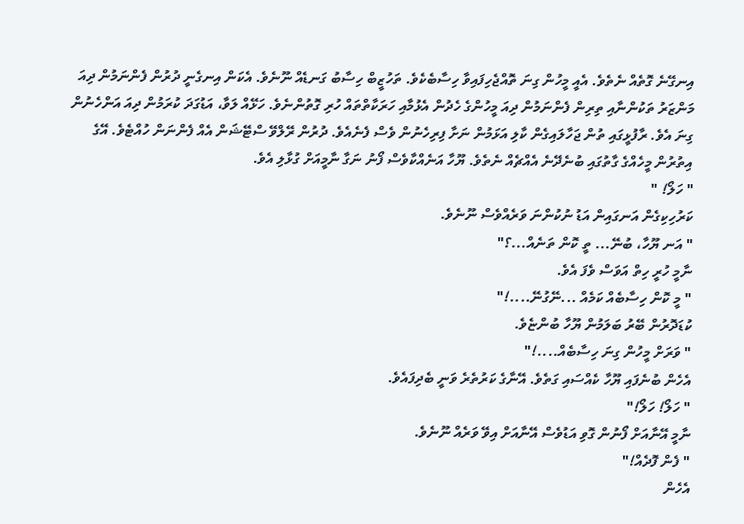އިނގޭނެ ގޮތެއް ނެތެވެ. އެއީ މީހުން ގިނަ ތޮއްޖެހިފައިވާ ހިސާބެކެވެ. ތަހުޒީބް ހިސާބު ގަނޑެއް ނޫނެވެ. އެކަން އިނގެނީ ދުރުން ފެންނަމުން ދިއަ މަންޒަރު ތަކުންނާއި ތިރިން ފެންނަމުން ދިއަ މީހުންގެ ހެދުން އެޅުމާއި ހަރަކާތްތައް ހުރި ގޮތުންނެވެ. ހަޅޭއް ލަވާ، އަޑުގަދަ ކުރަމުން ދިއަ އަންހެނުން ގިނަ އެވެ. ރާފުޅީގައި ތުން ޖަހާލައިގެން ކާލި އަޅަމުން ނަށާ ފިރިހެނުން ވެސް ފެނެއެވެ. ދުރުން ރޭލްވޭ ސްޓޭޝަން އެއް ފެންނަން ހުއްޓެވެ. އޭގެ އިތުރުން މީހެއްގެ ގާތުގައި ބުނެދޭނެ އެއްޗެއް ނެތެވެ. ޔޫހާ އަނެއްކާވެސް ފޯނު ނަގާ ނާމީއަށް ގުޅާލި އެވެ.
" ހަލޯ! "
ކަރުހިކިގެން އަނގައިން އަޑު ނުކުންނަ ވަރެއްވެސް ނޫނެވެ.
" އަނ ޔޫހާ، ބުނޭ... ތީ ކޮން ތަނެއް...؟"
ނާމީ ހުރީ ހިތް އަވަސް ވެފަ އެވެ.
" މީ ކޮން ހިސާބެއް ކަމެއް ...ނޭގުނޭ....!"
ކުޑަދޮރުން ބޭރު ބަލަމުން ޔޫހާ ބުންޏެވެ.
" ވަރަށް މީހުން ގިނަ ހިސާބެއް....!"
އެހެން ބުނެފައި ޔޫހާ ކެއްސައި ގަތެވެ. އޭނާގެ ކަރުތެރެ ވަނީ ބެދިފައެވެ.
" ހަލޯ! ހަލޯ!"
ނާމީ އޭނާއަށް ފޯނުން ގޮވި އަޑުވެސް އޭނާއަށް އިވޭ ވަރެއް ނޫނެވެ.
" ފެން ފޮދެއް!"
އެހެން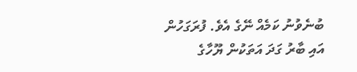ބުނެވުނު ކަމެއް ނޭގެ އެވެ. ފުރަގަހުން އައި ބާރު ގަދަ އަތަކުން ޔޫހާގެ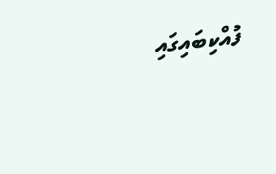ފުއްކިބައިގައި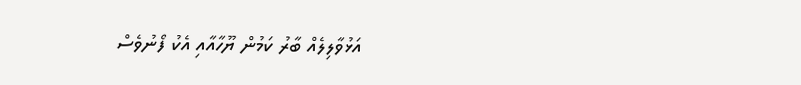އަޅުވާލިލެއް ބާރު ކަމުން ޔޫހާއާއި އެކު ފޯނުވެސް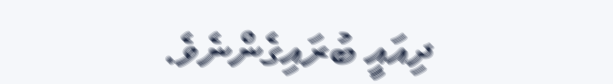ދިއައީ ބުރައިގެންނެވެ.